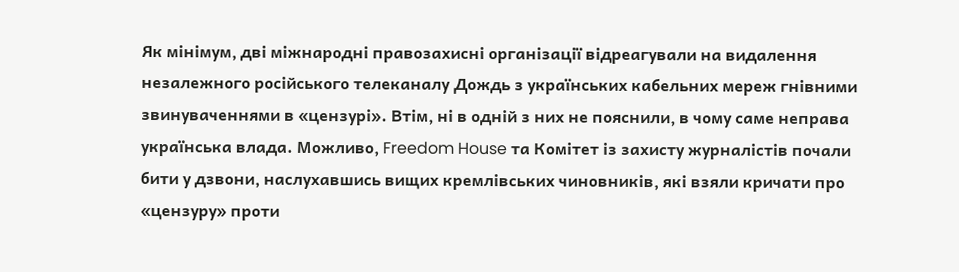Як мінімум, дві міжнародні правозахисні організації відреагували на видалення незалежного російського телеканалу Дождь з українських кабельних мереж гнівними звинуваченнями в «цензурі». Втім, ні в одній з них не пояснили, в чому саме неправа українська влада. Можливо, Freedom House та Комітет із захисту журналістів почали бити у дзвони, наслухавшись вищих кремлівських чиновників, які взяли кричати про «цензуру» проти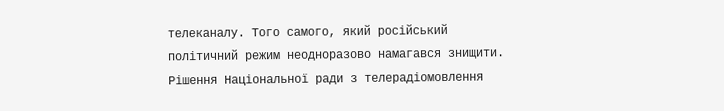телеканалу. Того самого, який російський політичний режим неодноразово намагався знищити.
Рішення Національної ради з телерадіомовлення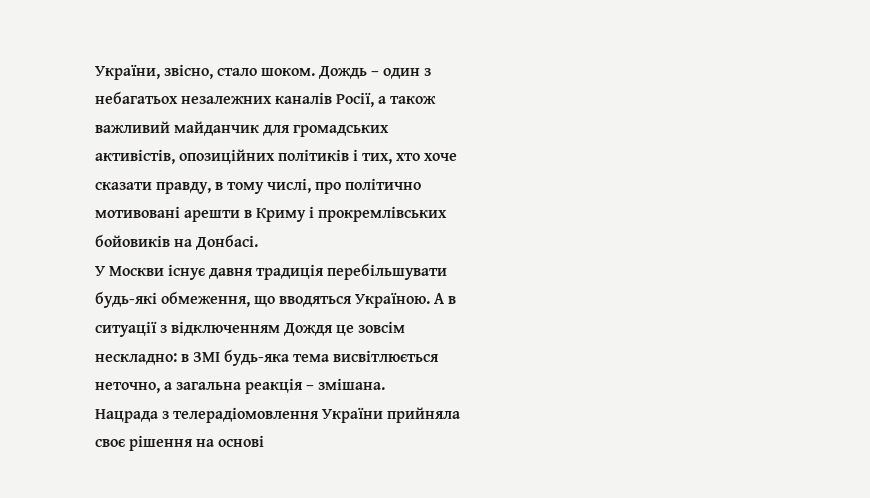України, звісно, стало шоком. Дождь – один з небагатьох незалежних каналів Росії, а також важливий майданчик для громадських активістів, опозиційних політиків і тих, хто хоче сказати правду, в тому числі, про політично мотивовані арешти в Криму і прокремлівських бойовиків на Донбасі.
У Москви існує давня традиція перебільшувати будь-які обмеження, що вводяться Україною. А в ситуації з відключенням Дождя це зовсім нескладно: в ЗМІ будь-яка тема висвітлюється неточно, а загальна реакція – змішана.
Нацрада з телерадіомовлення України прийняла своє рішення на основі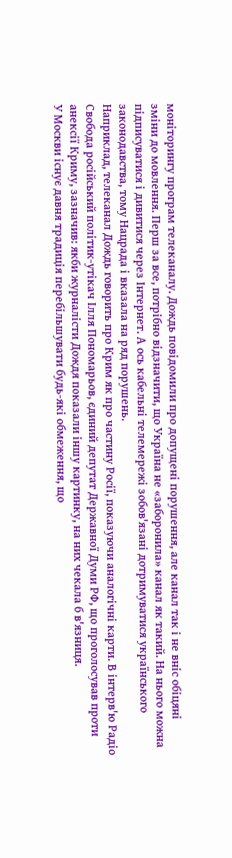моніторингу програм телеканалу. Дождь повідомили про допущені порушення, але канал так і не вніс обіцяні зміни до мовлення. Перш за все, потрібно відзначити, що Україна не «заборонила» канал як такий. На нього можна підписуватися і дивитися через Інтернет. А ось кабельні телемережі зобов'язані дотримуватися українського законодавства, тому Нацрада і вказала на ряд порушень.
Наприклад, телеканал Дождь говорить про Крим як про частину Росії, показуючи аналогічні карти. В інтерв'ю Радіо Свобода російський політик-утікач Ілля Пономарьов, єдиний депутат Державної Думи РФ, що проголосував проти анексії Криму, зазначив: якби журналісти Дождя показали іншу картинку, на них чекала б в'язниця.
У Москви існує давня традиція перебільшувати будь-які обмеження, що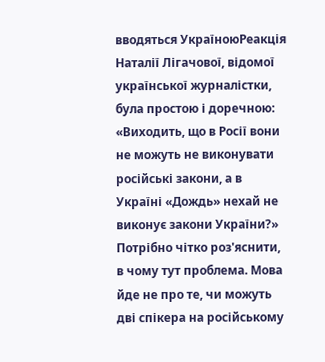вводяться УкраїноюРеакція Наталії Лігачової, відомої української журналістки, була простою і доречною: «Виходить, що в Росії вони не можуть не виконувати російські закони, а в Україні «Дождь» нехай не виконує закони України?»
Потрібно чітко роз'яснити, в чому тут проблема. Мова йде не про те, чи можуть дві спікера на російському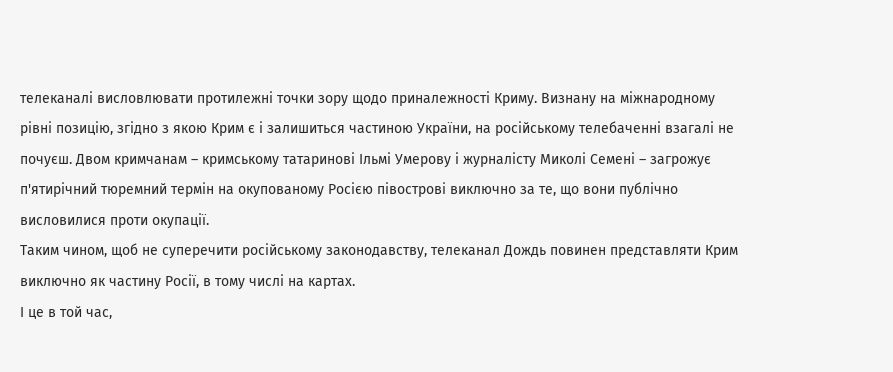телеканалі висловлювати протилежні точки зору щодо приналежності Криму. Визнану на міжнародному рівні позицію, згідно з якою Крим є і залишиться частиною України, на російському телебаченні взагалі не почуєш. Двом кримчанам – кримському татаринові Ільмі Умерову і журналісту Миколі Семені – загрожує п'ятирічний тюремний термін на окупованому Росією півострові виключно за те, що вони публічно висловилися проти окупації.
Таким чином, щоб не суперечити російському законодавству, телеканал Дождь повинен представляти Крим виключно як частину Росії, в тому числі на картах.
І це в той час,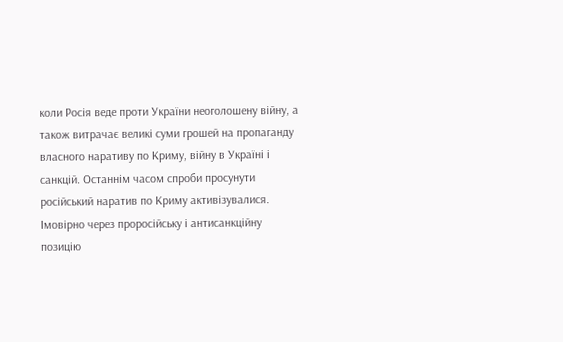коли Росія веде проти України неоголошену війну, а також витрачає великі суми грошей на пропаганду власного наративу по Криму, війну в Україні і санкцій. Останнім часом спроби просунути російський наратив по Криму активізувалися. Імовірно через проросійську і антисанкційну позицію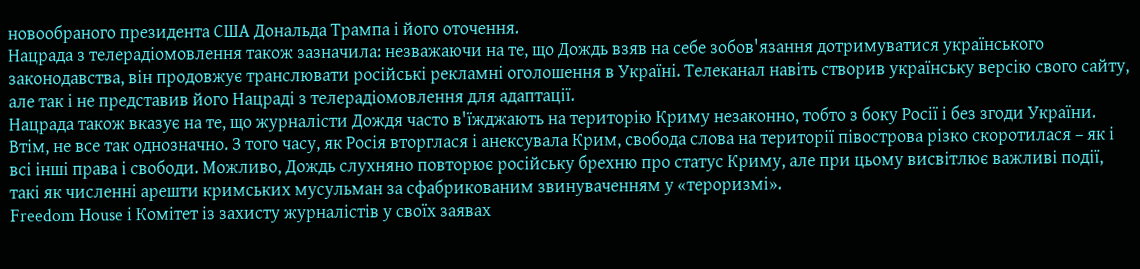новообраного президента США Дональда Трампа і його оточення.
Нацрада з телерадіомовлення також зазначила: незважаючи на те, що Дождь взяв на себе зобов'язання дотримуватися українського законодавства, він продовжує транслювати російські рекламні оголошення в Україні. Телеканал навіть створив українську версію свого сайту, але так і не представив його Нацраді з телерадіомовлення для адаптації.
Нацрада також вказує на те, що журналісти Дождя часто в'їжджають на територію Криму незаконно, тобто з боку Росії і без згоди України.
Втім, не все так однозначно. З того часу, як Росія вторглася і анексувала Крим, свобода слова на території півострова різко скоротилася – як і всі інші права і свободи. Можливо, Дождь слухняно повторює російську брехню про статус Криму, але при цьому висвітлює важливі події, такі як численні арешти кримських мусульман за сфабрикованим звинуваченням у «тероризмі».
Freedom House і Комітет із захисту журналістів у своїх заявах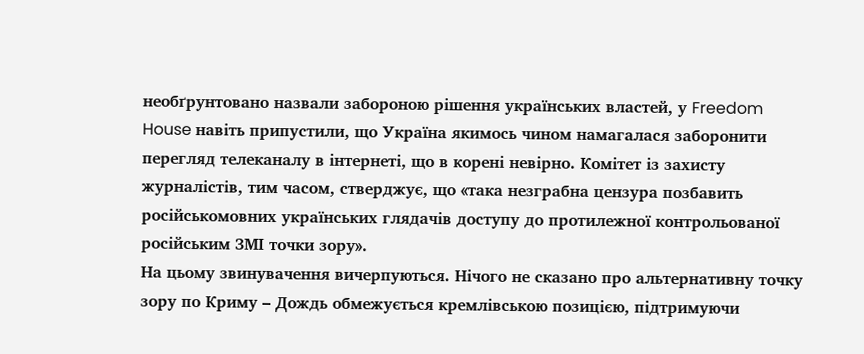необґрунтовано назвали забороною рішення українських властей, у Freedom House навіть припустили, що Україна якимось чином намагалася заборонити перегляд телеканалу в інтернеті, що в корені невірно. Комітет із захисту журналістів, тим часом, стверджує, що «така незграбна цензура позбавить російськомовних українських глядачів доступу до протилежної контрольованої російським ЗМІ точки зору».
На цьому звинувачення вичерпуються. Нічого не сказано про альтернативну точку зору по Криму – Дождь обмежується кремлівською позицією, підтримуючи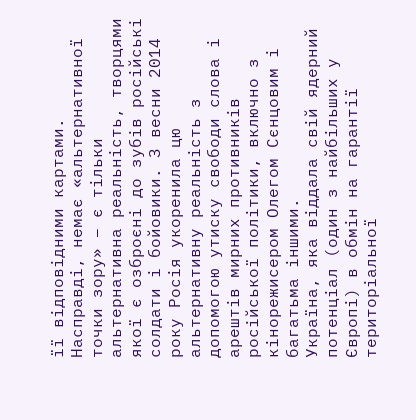її відповідними картами. Насправді, немає «альтернативної точки зору» – є тільки альтернативна реальність, творцями якої є озброєні до зубів російські солдати і бойовики. З весни 2014 року Росія укоренила цю альтернативну реальність з допомогою утиску свободи слова і арештів мирних противників російської політики, включно з кінорежисером Олегом Сєнцовим і багатьма іншими.
Україна, яка віддала свій ядерний потенціал (один з найбільших у Європі) в обмін на гарантії територіальної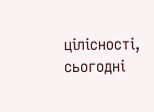цілісності, сьогодні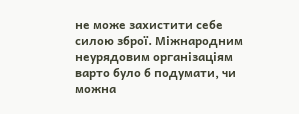не може захистити себе силою зброї. Міжнародним неурядовим організаціям варто було б подумати, чи можна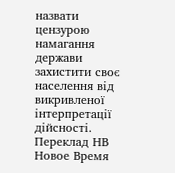назвати цензурою намагання держави захистити своє населення від викривленої інтерпретації дійсності.
Переклад НВ
Новое Время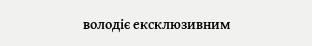володіє ексклюзивним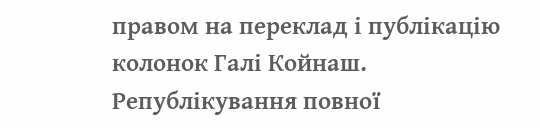правом на переклад і публікацію колонок Галі Койнаш. Републікування повної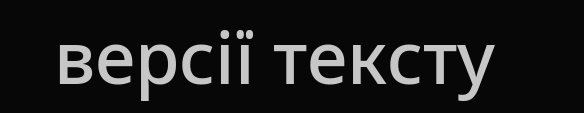версії тексту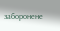заборонене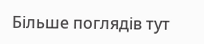Більше поглядів тут